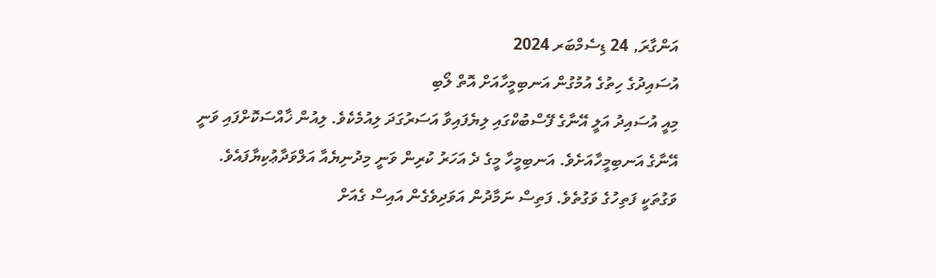އަންގާރަ, 24 ޑިސެމްބަރ 2024
އުސައިދުގެ ހިތުގެ އުމުގުން އަނބިމީހާއަށް އޮތް ލޯބި
މިއީ އުސައިދު އަލީ އޭނާގެ ފޭސްބުކްގައި ލިޔެފައިވާ އަސަރުގަދަ ލިއުމެކެވެ. ލިއުން ޚާއްސަކޮށްފައި ވަނީ އޭނާގެ އަނބިމީހާއަށެވެ. އަނބިމީހާ މީގެ ދެ އަހަރު ކުރިން ވަނީ މިދުނިޔެއާ އަލްވަދާޢުކިޔާފައެވެ.
ވަގުތަކީ ފަތިހުގެ ވަގުތެވެ. ފަތިސް ނަމާދުން އަވަދިވެގެން އައިސް ގެއަށް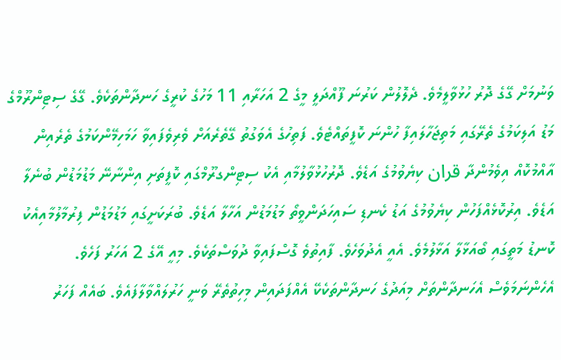ވަނުމަށް ގޭގެ ދޮރު ހުޅުވާލީމެވެ. ދެލޮލުން ކަރުނަ ފޫއްދަލީ މީގެ 2 އަހަރާއި 11 މަހުގެ ކުރީގެ ހަނދާންތަކެވެ. ގޭގެ ސިޓިންރޫމްގެ މަޑު އަލިކަމުގެ ތެރޭގައި މަތިޖަހާލައިފާ ހުންނަ ކޮފީތައްޓެވެ. ފަތިހުގެ އެވަގުތު ގޭތެރެއަށް ވެރިވެފައިވާ ހަމަހިމޭންކަމުގެ ތެރެއިން އާއްމުކޮއް އިވެމުންދާ قران ކިޔެވުމުގެ އަޑެވެ. ދޮރުހުޅުވާލުމާއި އެކު ސިޓިންގރޫމްގައި ކޮފީތަށި އިންނާނޭ މަޑުމަޑުން ބުނެލާ އަޑެވެ. އިރުކޮޅެއްފަހުން ކިޔެވުމުގެ އަޑު ކެނޑި ސައިހަދަންވީތޯ މަޑުމަޑުން އަހާލާ އަޑެވެ. ބުރަކަށީގައި މަޑުމަޑުން ފިރުމާލުމާއިއެކު ކޮނޑު މަތީގައި ބޯއަޅާލާ އަޅާލުމެވެ. އެއީ އެދުވަހެވެ. ފާއިތުވެ ގޮސްފައިވާ ދުވަސްތަކެވެ. މިއީ އޭގެ 2 އަހަރު ފަހެވެ. އެހެންނަމަވެސް އެހަނދާންތަށް މިއަދުގެ ހަނދާންތަކެކޭ އެއްފަދައިން މިހިތުތެރޭ ވަނީ ހަރުލައްވާލާފައެވެ. ބައެއް ފަހަރު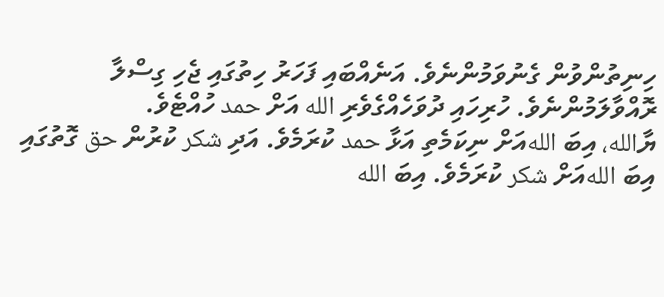ހިނިތުންވުން ގެނުވަމުންނެވެ. އަނެއްބައި ފަހަރު ހިތުގައި ޖެހި ގިސްލާ ރޮއްވާލަމުންނެވެ. ހުރިހައި ދުވަހެއްގެވެރި الله އަށް حمد ހުއްޓެވެ.
ޔާالله، އިބަ اللهއަށް ނިކަމެތި އަޅާ حمد ކުރަމެވެ. އަދި شكر ކުރުން حق ގޮތުގައި އިބަ اللهއަށް شكر ކުރަމެވެ. އިބަ الله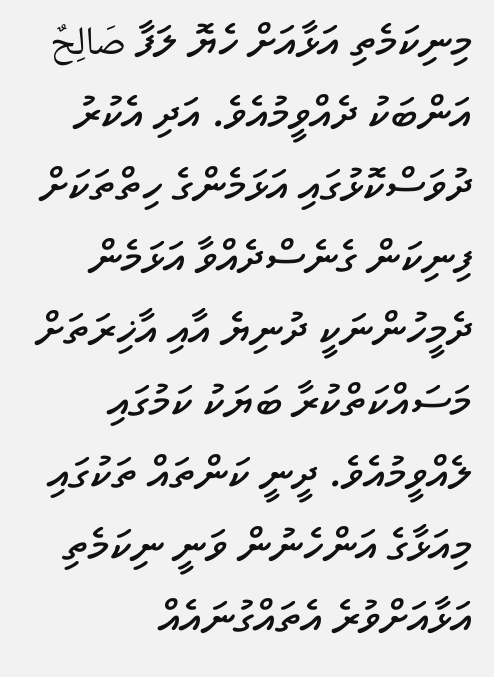މިނިކަމެތި އަޅާއަށް ހެޔޮ ލަފާ صَالِحٌ އަންބަކު ދެއްވީމުއެވެ. އަދި އެކުރު ދުވަސްކޮޅުގައި އަޅަމެންގެ ހިތްތަކަށް ފިނިކަން ގެނެސްދެއްވާ އަޅަމެން ދެމީހުންނަކީ ދުނިޔެ އާއި އާޚިރަތަށް މަސައްކަތްކުރާ ބަޔަކު ކަމުގައި ލެއްވީމުއެވެ. ދީނީ ކަންތައް ތަކުގައި މިއަޅާގެ އަންހެނުން ވަނީ ނިކަމެތި އަޅާއަށްވުރެ އެތައްގުނައެއް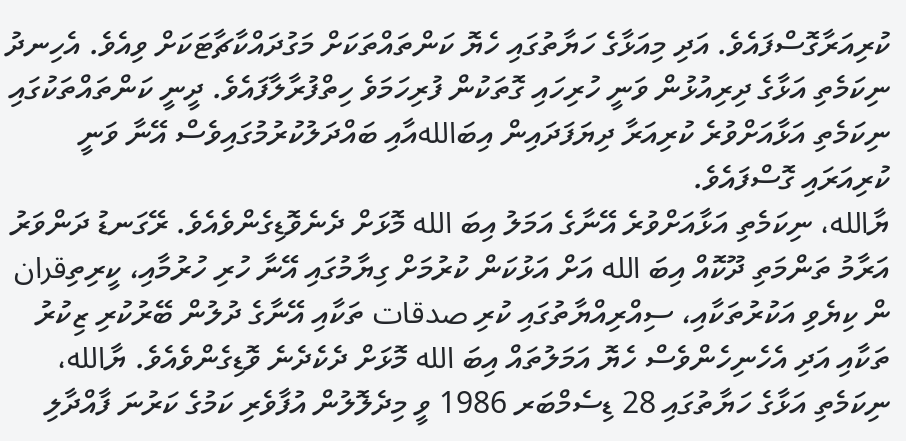ކުރިއަރާގޮސްފައެވެ. އަދި މިއަޅާގެ ހަޔާތުގައި ހެޔޮ ކަންތައްތަކަށް މަގުދައްކާޗާޓަކަށް ވިއެވެ. އެހިނދު ނިކަމެތި އަޅާގެ ދިރިއުޅުން ވަނީ ހުރިހައި ގޮތަކުން ފުރިހަމަވެ ހިތްފުރާލާފައެވެ. ދީނީ ކަންތައްތަކުގައި ނިކަމެތި އަޅާއަށްވުރެ ކުރިއަރާ ދިޔަފަދައިން އިބަاللهއާއި ބައްދަލުކުރުމުގައިވެސް އޭނާ ވަނީ ކުރިއަރައި ގޮސްފައެވެ.
ޔާالله، ނިކަމެތި އަޅާއަށްވުރެ އޭނާގެ އަމަލު އިބަ الله މޮޅަށް ދެނެވޮޑިގެންވެއެވެ. ރޭގަނޑު ދަންވަރު އަރާމު ތަންމަތި ދޫކޮއް އިބަ الله އަށް އަޅުކަން ކުރުމަށް ގިޔާމުގައި އޭނާ ހުރި ހުރުމާއި، ކީރިތިقران ން ކިޔެވި އަކުރުތަކާއި، ސިއްރިއްޔާތުގައި ކުރި صدقات ތަކާއި އޭނާގެ ދުލުން ބޭރުކުރި ޒިކުރު ތަކާއި އަދި އެހެނިހެންވެސް ހެޔޮ އަމަލުތައް އިބަ الله މޮޅަށް ދެކެދެނެ ވޮޑިގެންވެއެވެ. ޔާالله، ނިކަމެތި އަޅާގެ ހަޔާތުގައި 28 ޑިސެމްބަރ 1986 ވީ މިދެލޮލުން އުފާވެރި ކަމުގެ ކަރުނަ ފާއްދާލި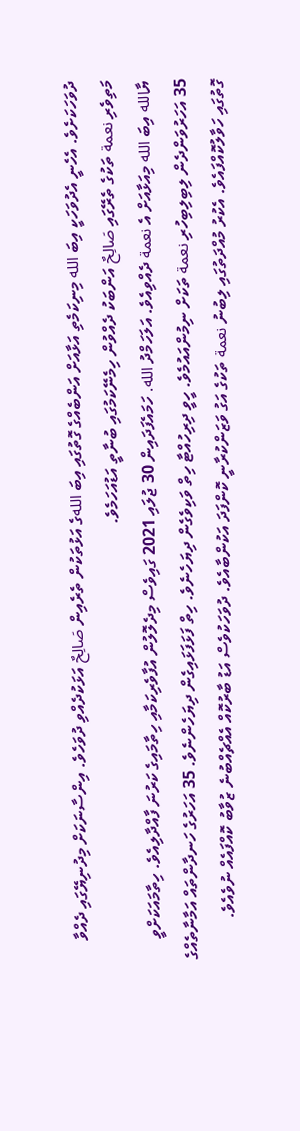ދުވަހަކަށެވެ. އެހެނީ އެދުވަހަކީ އިބަ الله މިނިކަމެތި އަޅާއަށް އަންބެއްގެ ގޮތުގައި އިބަ اللهގެ އަޅުތަކުން ތެރެއިން صَالِحٌ އަޅަކުދެއްވި ދުވަހެވެ. އިންސާނަކަށް މިދުނިޔޭގައި ދެއްވާ މަތިވެރި نعمة ތަކުގެ ތެރޭގައި صَالِحٌ އަންބަކު ދެއްވުން ހިމެނޭކަމުގައި ބުނާތީ އަޑުއަހަމެވެ.
ޔާالله އިބަ الله މިއަޅާއަށް އެ نعمة ދެއްވިއެވެ. އަލަހަމްދު الله. ހަމައެފަދައިން 30 ޖުލައި 2021 ގައިވެސް މިދެލޮލުން އުފާވެރިކަމާއި ހިތާމައިގެ ކަރުނަ ފާއްދާލިއެވެ. ހިތާމައަކަށްވީ 35 އަހަރުވަންދެން ލިބިލިބިހުރި نعمة ތަކަށް ނިމުންއައުމެވެ. ހީވީ ދިރިހުއްޓާ ހިތް ވަކިވެގެން ދިޔަހެނެވެ. ހިތް ފަޅަފަޅައިގެން ދިޔަހެންނެވެ. 35 އަހަރުގެ ހަނދާންތައް އަމާނާތެއްގެ ގޮތުގައި ހަވާލުކޮއްފައެވެ. އެކުރު މުއްދަތުގައި ލިބުނު نعمة ތަކުގެ އަގު ވަޒަންކުރާނީ ކޮންފަދަ އަކުންބާއެވެ. ދުވަހަކުވެސް އަޑު ބާރުކޮއް އެއްޗެއްބުނެ ޒުވާބު ކޮއްފައެއް ނުވެއެވެ.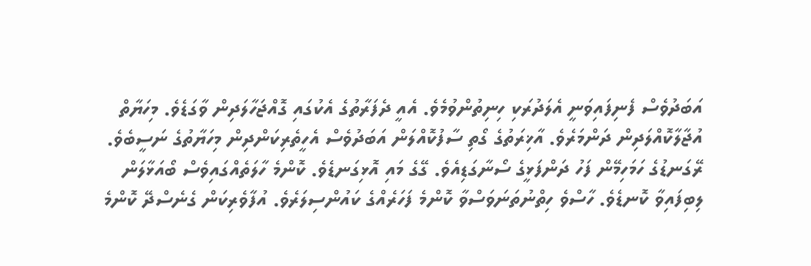އަބަދުވެސް ފެނިފައިވަނީ އެލަދުރަކި ހިނިތުންވުމެވެ. އެއީ ދެފަރާތުގެ އެކުގައި ގޮއްޖަހާލަދިން ވާގަޑެވެ. މިހަޔާތް އުޖާލާކޮއްލަދިން ދަންމަރެވެ. އާޚިރަތުގެ ގޯތި ސާފުކޮއްލަން އަބަދުވެސް އެހީތެރިކަންދިން މިހަޔާތުގެ ނަސީބެވެ. ރޭގަނޑުގެ ހަމަހިމޭން ފަހު ދަންފަޅީގެ ސޯނާގަޑިއެވެ. ގޭގެ މައި އޮޅިގަނޑެވެ. ކޮންމެ ހާލަތެއްގައިވެސް ބޯއަޅާލަން ލިބިފައިވާ ކޮނޑެވެ. ހާސްވެ ހިތްނުތަނަވަސްވާ ކޮންމެ ފަހަރެއްގެ ކައުންސިލަރެވެ. އުފާވެރިކަން ގެނެސްދޭ ކޮންމެ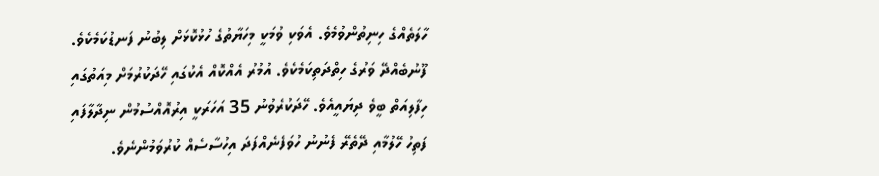ހާލަތެއްގެ ހިނިތުންވުމެވެ. އެވަކި ވުމަކީ މިހަޔާތުގެ ހުޅުކޮޅަށް ލިބުނު ފަނޑުކަމެކެވެ. ފޫނުބެއްދޭ ވަރުގެ ހިތްދަތިކަމެކެވެ. އުމުރު އެއްކޮއް އެކުގައި ހޭދަކުރުމަށް މިއަތުގައި ހިފާލިއަތް ބީވެ ދިޔައީއެވެ. ހޭދަކުރެވުނު 35 އަހަރަކީ އިރުއޮއްސުމުން ނިދާލާފައި ފަތިހު ހޭލުމާއި ދޭތެރޭ ފެނުނު ހުވަފެނެއްފަދަ އިހުސާސެއް ކުރުވަމުންނެވެ.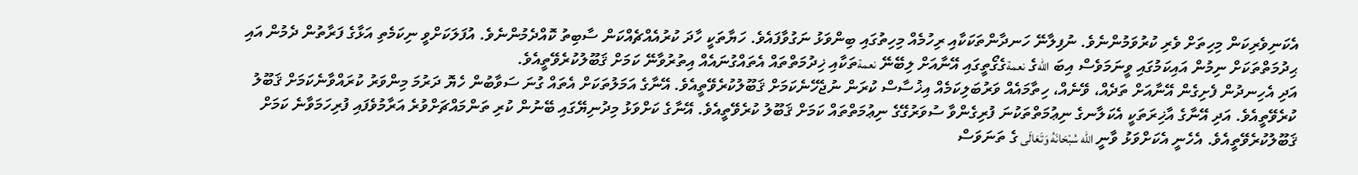އެކަނިވެރިކަން މިހިތަށް ވެރި ކުރުވަމުންނެވެ. ނުފިލާނޭ ހަނދާންތަކަކާއި ރިހުމެއް މިހިތުގައި ބިންވަޅު ނަގުވާފައެވެ. ހަޔާތަކީ ހާދަ ކުރުއެއްޗެއްކަން ސާބިތު ކޮއްދެމުންނެވެ. އުފަލަކަށްވީ ނިކަމެތި އަޅާގެ ފަރާތުން ދެމުން އައި ޙިދުމަތްތަކަށް ނިމުން އައިކަމުގައި ވީނަމަވެސް އިބަ اللهގެ نعمةގެގޯތީގައި އޭނާއަށް ލިބޭނޭ نعمةތަކާއި ޚިދުމަތްތައް އެތައްގުނައެއް އިތުރުވާނޭ ކަމަށް ޤަބޫލުކުރެވޭތީއެވެ.
އަދި އެހިނދުން ފެށިގެން އޭނާއަށް ތަދެއް، ވޭނެއް، ހިތާމައެއް ވަރުބަލިކަމެއް އިޚުސާސް ކުރަން ނުޖެހޭނެކަމަށް ޤަބޫލުކުރެވޭތީއެވެ. އޭނާގެ އަމަލުތަކަށް އެތައް ގުނަ ސަވާބުން ހެޔޮ ދަރުމަ މިންވަރު ކުރައްވާނެކަމަށް ޤަބޫލު ކުރެވޭތީއެވެ. އަދި އޭނާގެ އާޚިރަތަކީ އެކަލާނގެ ނިޢުމަތްތަކުނަ ފުރިގެންވާ ސުވަރުގޭގެ ނިޢުމަތްތައް ކަމަށް ޤަބޫލު ކުރެވޭތީއެވެ. އޭނާގެ ކަށްވަޅު މިދުނިޔޭގައި ބޭނުން ކުރި ތަންމައްޗަށްވުރެ އަރާމުވެފައި ފުރިހަމަވާނެ ކަމަށް ޤަބޫލުކުރެވޭތީއެވެ. އެހެނީ އެކަށްވަޅު ވާނީ الله سُبْحَانَهُ وَتَعَالَى ގެ ތަނަވަސް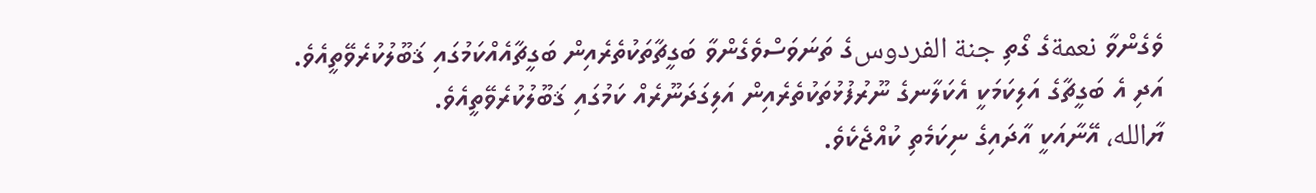ވެގެންވާ نعمةގެ ގޯތި جنة الفردوسގެ ތަނަވަސްވެގެންވާ ބަގީޗާތަކުތެރެއިން ބަގީޗާއެއްކަމުގައި ޤަބޫލުކުރެވޭތީއެވެ. އަދި އެ ބަގީޗާގެ އަލިކަމަކީ އެކަލާނގެ ނޫރުފުޅުތަކުތެރެއިން އަލިގަދަނޫރެއް ކަމުގައި ޤަބޫލުކުރެވޭތީއެވެ.
ޔާالله، އޭނާއަކީ އާދައިގެ ނިކަމެތި ކުއްޖެކެވެ.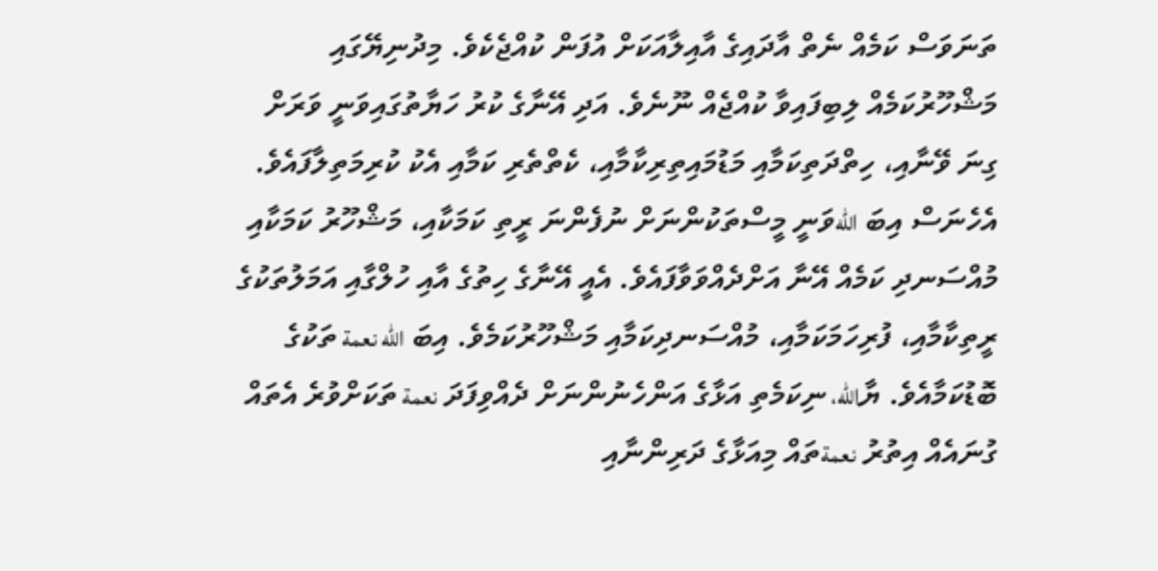ތަނަވަސް ކަމެއް ނެތް އާދައިގެ އާއިލާއަކަށް އުފަން ކުއްޖެކެވެ. މިދުނިޔޭގައި މަޝްހޫރުކަމެއް ލިބިފައިވާ ކުއްޖެއް ނޫނެވެ. އަދި އޭނާގެ ކުރު ހަޔާތުގައިވަނީ ވަރަށް ގިނަ ވޭނާއި، ހިތްދަތިކަމާއި މަޑުމައިތިރިކާމާއި، ކެތްތެރި ކަމާއި އެކު ކުރިމަތިލާފައެވެ. އެހެނަސް އިބަ اللهވަނީ މީސްތަކުންނަށް ނުފެންނަ ރީތި ކަމަކާއި، މަޝްހޫރު ކަމަކާއި މުއްސަނދި ކަމެއް އޭނާ އަށްދެއްވަވާފައެވެ. އެއީ އޭނާގެ ހިތުގެ އާއި ހުލްގާއި އަމަލުތަކުގެ ރީތިކާމާއި، ފުރިހަމަކަމާއި، މުއްސަނދިކަމާއި މަޝްހޫރުކަމެވެ. އިބަ الله نعمة ތަކުގެ ބޮޑުކަމާއެވެ. ޔާالله، ނިކަމެތި އަޅާގެ އަންހެނުންނަށް ދެއްވިފަދަ نعمة ތަކަށްވުރެ އެތައް ގުނައެއް އިތުރު نعمةތައް މިއަޅާގެ ދަރިންނާއި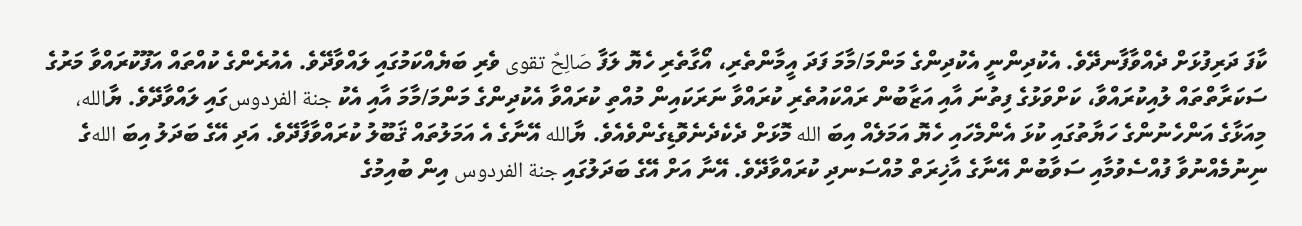ކާފަ ދަރިފުޅަށް ދެއްވާފާނދޭވެ. އެކުދިންނީ އެކުދިންގެ މަންމަ/މާމަ ފަދަ އީމާންތެރި، އޯގާތެރި ހެޔޮ ލަފާ صَالِحٌ تقوى ވެރި ބަޔެއްކަމުގައި ލައްވާދޭވެ. އެއުރެންގެ ކުއްތައް އަފޫކުރައްވާ މަރުގެ ސަކަރާތްތައް ލުއިކުރައްވާ، ކަށްވަޅުގެ ފިތުނަ އާއި އަޒާބުން ރައްކައުތެރި ކުރައްވާ ނަރަކައިން މުއްތި ކުރައްވާ އެކުދިންގެ މަންމަ/މާމަ އާއި އެކު جنة الفردوسގައި ލައްވާދޭވެ. ޔާالله، މިއަޅާގެ އަންހެނުންގެ ހަޔާތުގައި ކުޅަ އެންމެހައި ހެޔޮ އަމަލެއް އިބަ الله މޮޅަށް ދެކެދެނެވޮޑިގެންވެއެވެ. ޔާالله އޭނާގެ އެ އަމަލުތައް ޤަބޫލު ކުރައްވާފާދޭވެ. އަދި އޭގެ ބަދަލު އިބަ اللهގެ ނިނުމެއްނުވާ ފުއްސެވުމާއި ސަވާބުން އޭނާގެ އާޚިރަތް މުއްސަނދި ކުރައްވާދޭވެ. އޭނާ އަށް އޭގެ ބަދަލުގައި جنة الفردوس އިން ބުއިމުގެ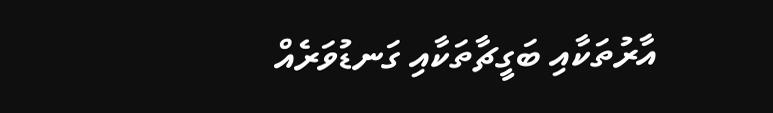އާރުތަކާއި ބަގީޗާތަކާއި ގަނޑުވަރެއް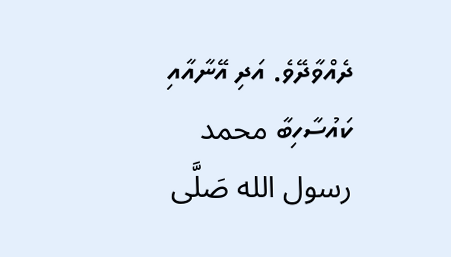ދެއްވާދޭވެ. އަދި އޭނާއާއި ކައުސާހިބާ محمد رسول الله صَلَّى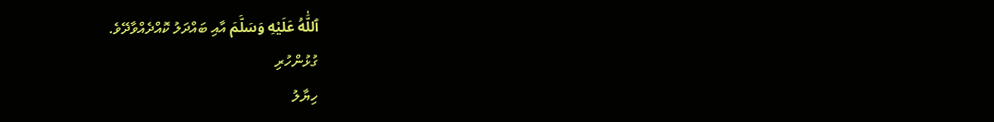ٱللَّٰهُ عَلَيْهِ وَسَلَّمَ އާއި ބައްދަލު ކޮއްދެއްވާދޭވެ.
ގުޅުންހުރި
ހިޔާލު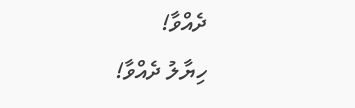ދެއްވާ!
ހިޔާލު ދެއްވާ!